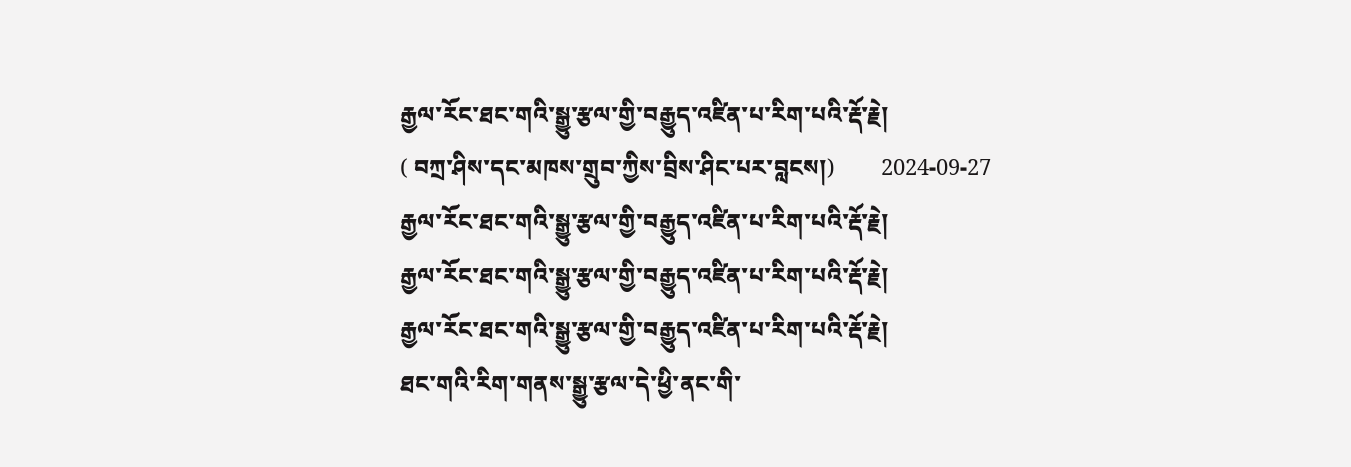རྒྱལ་རོང་ཐང་གའི་སྒྱུ་རྩལ་གྱི་བརྒྱུད་འཛིན་པ་རིག་པའི་རྡོ་རྗེ།
( བཀྲ་ཤིས་དང་མཁས་གྲུབ་ཀྱིས་བྲིས་ཤིང་པར་བླངས།)        2024-09-27
རྒྱལ་རོང་ཐང་གའི་སྒྱུ་རྩལ་གྱི་བརྒྱུད་འཛིན་པ་རིག་པའི་རྡོ་རྗེ།
རྒྱལ་རོང་ཐང་གའི་སྒྱུ་རྩལ་གྱི་བརྒྱུད་འཛིན་པ་རིག་པའི་རྡོ་རྗེ།
རྒྱལ་རོང་ཐང་གའི་སྒྱུ་རྩལ་གྱི་བརྒྱུད་འཛིན་པ་རིག་པའི་རྡོ་རྗེ།
ཐང་གའི་རིག་གནས་སྒྱུ་རྩལ་དེ་ཕྱི་ནང་གི་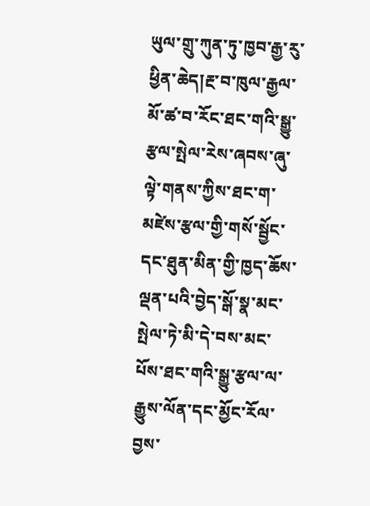ཡུལ་གྲུ་ཀུན་ཏུ་ཁྱབ་རྒྱ་རུ་ཕྱིན་ཆེད།རྔ་བ་ཁུལ་རྒྱལ་མོ་ཚ་བ་རོང་ཐང་གའི་སྒྱུ་རྩལ་སྤེལ་རེས་ཞབས་ཞུ་ལྟེ་གནས་ཀྱིས་ཐང་ག་མཛེས་རྩལ་གྱི་གསོ་སྦྱོང་དང་ཐུན་མིན་གྱི་ཁྱད་ཆོས་ལྡན་པའི་བྱེད་སྒོ་སྣ་མང་སྤེལ་ཏེ་མི་དེ་བས་མང་པོས་ཐང་གའི་སྒྱུ་རྩལ་ལ་རྒྱུས་ལོན་དང་མྱོང་རོལ་བྱས་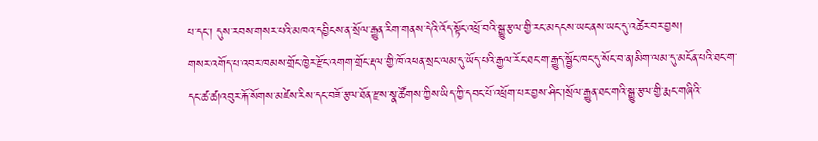པ་དང་། དུས་རབས་གསར་པའི་མཁའ་དབྱིངས་ན་སྲོལ་རྒྱུན་རིག་གནས་དེའི་འོད་སྟོང་འཕྲོ་བའི་སྒྱུ་རྩལ་གྱི་རང་མདངས་ཡང་ནས་ཡང་དུ་འཚེར་བར་བྱས།
གསར་འགོད་པ་འབར་ཁམས་གྲོང་ཁྱེར་རྫོང་འགག་གྲོང་རྡལ་གྱི་ཁོ་འཕན་སྲང་ལམ་དུ་ཡོད་པའི་རྒྱལ་རོང་ཐང་ག་རྒྱུད་སྦྱོང་ཁང་དུ་སོང་བ་ན།མིག་ལམ་དུ་མངོན་པའི་ཐང་ག་དང་ཚ་ཚ།འབུར་རྐོ་སོགས་མཛེས་རིས་དང་བཟོ་རྩལ་ཐོན་རྫས་སྣ་ཚོགས་ཀྱིས་ཡིད་ཀྱི་དབང་པོ་འཕྲོག་པར་བྱས་ཤིང་།སྲོལ་རྒྱུན་ཐང་གའི་སྒྱུ་རྩལ་གྱི་རྨང་གཞིའི་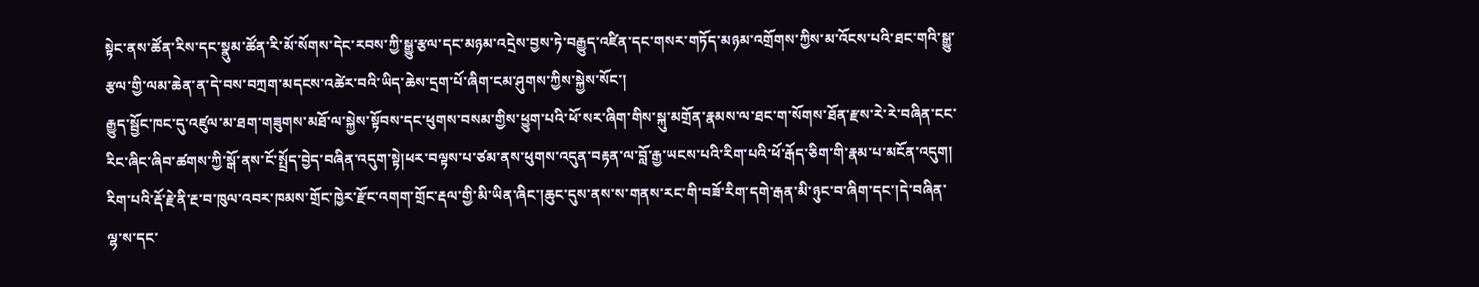སྟེང་ནས་ཚོན་རིས་དང་སྣུམ་ཚོན་རི་མོ་སོགས་དེང་རབས་ཀྱི་སྒྱུ་རྩལ་དང་མཉམ་འདྲེས་བྱས་ཏེ་བརྒྱུད་འཛིན་དང་གསར་གཏོད་མཉམ་འགྲོགས་ཀྱིས་མ་འོངས་པའི་ཐང་གའི་སྒྱུ་རྩལ་གྱི་ལམ་ཆེན་ན་དེ་བས་བཀྲག་མདངས་འཚེར་བའི་ཡིད་ཆེས་དྲག་པོ་ཞིག་ངམ་ཤུགས་ཀྱིས་སྐྱེས་སོང་།
རྒྱུད་སྦྱོང་ཁང་དུ་འཛུལ་མ་ཐག་གཟུགས་མཐོ་ལ་སྐྱེས་སྟོབས་དང་ཕུགས་བསམ་གྱིས་ཕྱུག་པའི་ཕོ་སར་ཞིག་གིས་སྐུ་མགྲོན་རྣམས་ལ་ཐང་ག་སོགས་ཐོན་རྫས་རེ་རེ་བཞིན་ངང་རིང་ཞིང་ཞིབ་ཚགས་ཀྱི་སྒོ་ནས་ངོ་སྤྲོད་བྱེད་བཞིན་འདུག་སྟེ།ཕར་བལྟས་པ་ཙམ་ནས་ཕུགས་འདུན་བརྟན་ལ་བློ་རྒྱ་ཡངས་པའི་རིག་པའི་ཕོ་རྒོད་ཅིག་གི་རྣམ་པ་མངོན་འདུག།
རིག་པའི་རྡོ་རྗེ་ནི་རྔ་བ་ཁུལ་འབར་ཁམས་གྲོང་ཁྱེར་རྫོང་འགག་གྲོང་རྡལ་གྱི་མི་ཡིན་ཞིང་།ཆུང་དུས་ནས་ས་གནས་རང་གི་བཟོ་རིག་དགེ་རྒན་མི་ཉུང་བ་ཞིག་དང་།དེ་བཞིན་ལྷ་ས་དང་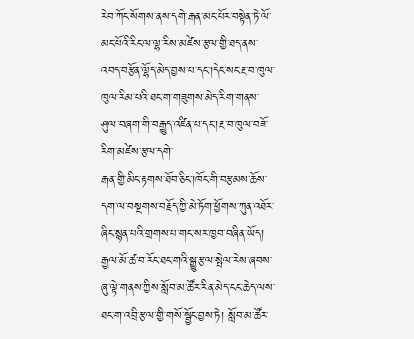རེབ་ཀོང་སོགས་ནས་དགེ་རྒན་མང་པོར་བསྟེན་ཏེ་ལོ་མང་པོའི་རིང་ལ་ལྷ་རིས་མཛེས་རྩལ་གྱི་ཐད་ནས་འབད་བརྩོན་ལྷོད་མེད་བྱས་པ་དང་།དེང་སང་རྔ་བ་ཁུལ་ཁུལ་རིམ་པའི་ཐང་ག་གཟུགས་མེད་རིག་གནས་ཤུལ་བཞག་གི་བརྒྱུད་འཛིན་པ་དང་།རྔ་བ་ཁུལ་བཟོ་རིག་མཛེས་རྩལ་དགེ་
རྒན་གྱི་མིང་རྟགས་ཐོབ་ཅིང་།ཁོང་གི་བརྩམས་ཆོས་དག་ལ་བསྔགས་བརྗོད་ཀྱི་མེ་ཏོག་ཕྱོགས་ཀུན་འཐོར་ཞིང་སྙན་པའི་གྲགས་པ་གང་སར་ཁྱབ་བཞིན་ཡོད།
རྒྱལ་མོ་ཚ་བ་རོང་ཐང་གའི་སྒྱུ་རྩལ་སྤེལ་རེས་ཞབས་ཞུ་ལྟེ་གནས་ཀྱིས་སློབ་མ་ཚོར་རིན་མེད་ངང་ཆེད་ལས་ཐང་ག་འབྲི་རྩལ་གྱི་གསོ་སྦྱོང་བྱས་ཏེ། སློབ་མ་ཚོར་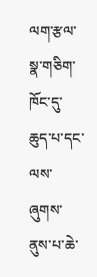ལག་རྩལ་སྣ་གཅིག་ཁོང་དུ་ཆུད་པ་དང་ལས་ཞུགས་ནུས་པ་ཆེ་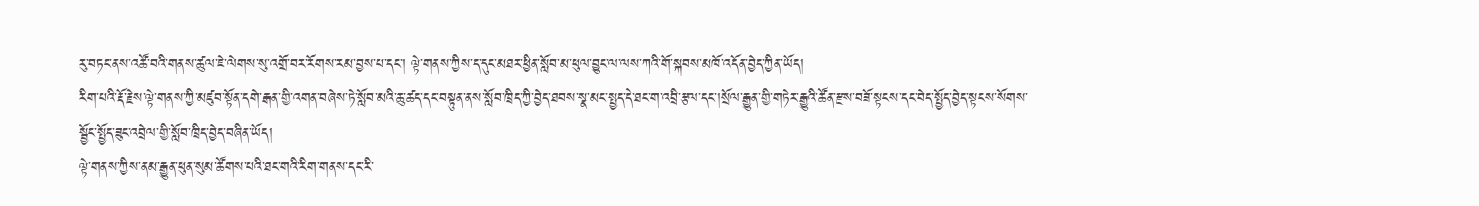རུ་བཏང་ནས་འཚོ་བའི་གནས་ཚུལ་ཇེ་ལེགས་སུ་འགྲོ་བར་རོགས་རམ་བྱས་པ་དང་། ལྟེ་གནས་ཀྱིས་ད་དུང་མཐར་ཕྱིན་སློབ་མ་ཕུལ་བྱུང་ལ་ལས་ཀའི་གོ་སྐབས་མཁོ་འདོན་བྱེད་ཀྱིན་ཡོད།
རིག་པའི་རྡོ་རྗེས་ལྟེ་གནས་ཀྱི་མཛུབ་སྟོན་དགེ་རྒན་གྱི་འགན་བཞེས་ཏེ་སློབ་མའི་ཆུ་ཚད་དང་བསྟུན་ནས་སློབ་ཁྲིད་ཀྱི་བྱེད་ཐབས་སྣ་མང་སྤྱད་དེ་ཐང་ག་འབྲི་རྩལ་དང་།སྲོལ་རྒྱུན་གྱི་གཏེར་རྒྱུའི་ཚོན་རྫས་བཟོ་སྟངས་དང་བེད་སྤྱོད་བྱེད་སྟངས་སོགས་སྦྱོང་སྤྱོད་ཟུང་འབྲེལ་གྱི་སློབ་ཁྲིད་བྱེད་བཞིན་ཡོད།
ལྟེ་གནས་ཀྱིས་ནམ་རྒྱུན་ཕུན་སུམ་ཚོགས་པའི་ཐང་གའི་རིག་གནས་དང་རི་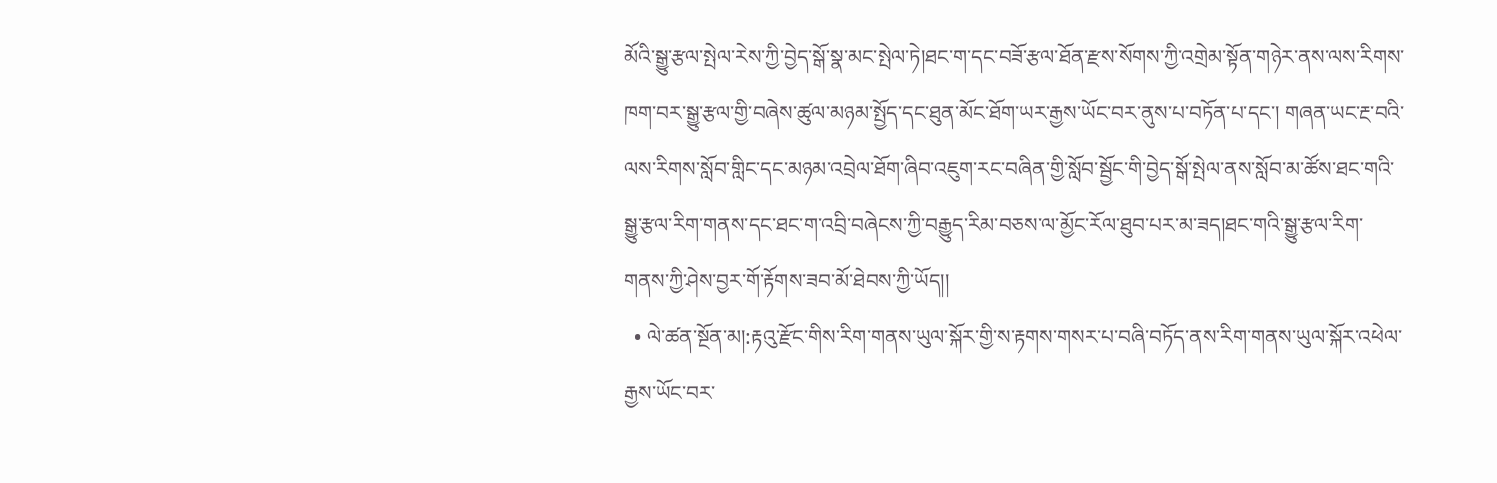མོའི་སྒྱུ་རྩལ་སྤེལ་རེས་ཀྱི་བྱེད་སྒོ་སྣ་མང་སྤེལ་ཏེ།ཐང་ག་དང་བཟོ་རྩལ་ཐོན་རྫས་སོགས་ཀྱི་འགྲེམ་སྟོན་གཉེར་ནས་ལས་རིགས་ཁག་བར་སྒྱུ་རྩལ་གྱི་བཞེས་ཚུལ་མཉམ་སྤྱོད་དང་ཐུན་མོང་ཐོག་ཡར་རྒྱས་ཡོང་བར་ནུས་པ་བཏོན་པ་དང་། གཞན་ཡང་རྔ་བའི་ལས་རིགས་སློབ་གླིང་དང་མཉམ་འབྲེལ་ཐོག་ཞིབ་འཇུག་རང་བཞིན་གྱི་སློབ་སྦྱོང་གི་བྱེད་སྒོ་སྤེལ་ནས་སློབ་མ་ཚོས་ཐང་གའི་སྒྱུ་རྩལ་རིག་གནས་དང་ཐང་ག་འབྲི་བཞེངས་ཀྱི་བརྒྱུད་རིམ་བཅས་ལ་མྱོང་རོལ་ཐུབ་པར་མ་ཟད།ཐང་གའི་སྒྱུ་རྩལ་རིག་གནས་ཀྱི་ཤེས་བྱར་གོ་རྟོགས་ཟབ་མོ་ཐེབས་ཀྱི་ཡོད།།
  • ལེ་ཚན་སྔོན་མ།:རྟའུ་རྫོང་གིས་རིག་གནས་ཡུལ་སྐོར་གྱི་ས་རྟགས་གསར་པ་བཞི་བཏོད་ནས་རིག་གནས་ཡུལ་སྐོར་འཕེལ་རྒྱས་ཡོང་བར་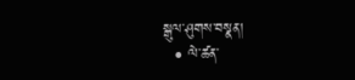སྒུལ་ཤུགས་བསྣན།
  • ལེ་ཚན་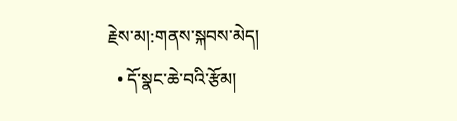རྗེས་མ།:གནས་སྐབས་མེད།
  • དོ་སྣང་ཆེ་བའི་རྩོམ།